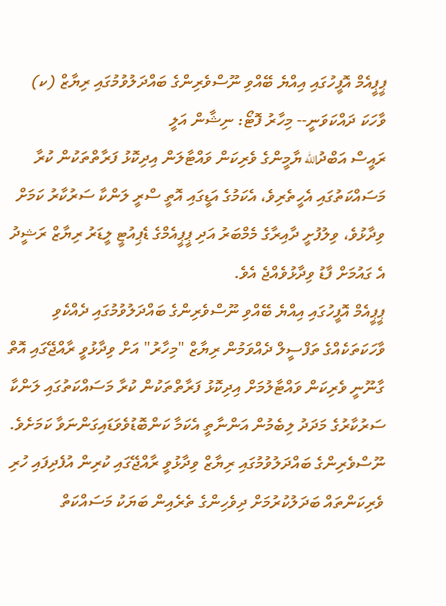ޕީޕީއެމް އޮފީހުގައި އިއްޔެ ބޭއްވި ނޫސްވެރިންގެ ބައްދަލުވުމުގައި ރިޔާޒް (ކ) ވާހަކަ ދައްކަވަނީ-- މިހާރު ފޮޓޯ: ނިޝާން އަލީ
ރައީސް އަބްދުالله ޔާމީންގެ ވެރިކަން ވައްޓާލަން އިދިކޮޅު ފަރާތްތަކުން ކުރާ މަސައްކަތުގައި އެހީތެރިވެ، އެކަމުގެ އަޑީގައި އޮތީ ސްރީ ލަންކާ ސަރުކާރު ކަމަށް ވިދާޅުވެ، ވިލުފުށީ ދާއިރާގެ މެމްބަރު އަދި ޕީޕީއެމްގެ ޑެޕިއުޓީ ލީޑަރު ރިޔާޒް ރަޝީދު އެ ގައުމަށް ފާޑު ވިދާޅުވެއްޖެ އެވެ.
ޕީޕީއެމް އޮފީހުގައި އިއްޔެ ބޭއްވި ނޫސްވެރިންގެ ބައްދަލުވުމުގައި ދެއްކެވި ވާހަކަތަކެއްގެ ތަފްސީލް ދެއްވަމުން ރިޔާޒް "މިހާރު" އަށް ވިދާޅުވީ ރާއްޖޭގައި އޮތް ގާނޫނީ ވެރިކަން ވައްޓާލުމަށް އިދިކޮޅު ފަރާތްތަކުން ކުރާ މަސައްކަތުގައި ލަންކާ ސަރުކާރުގެ މަދަދު ލިބެމުން އަންނާތީ އެކަމާ ކަންބޮޑުވެވަޑައިގަންނަވާ ކަމަށެވެ.
ނޫސްވެރިންގެ ބައްދަލުވުމުގައި ރިޔާޒް ވިދާޅުވީ ރާއްޖޭގައި ކުރިން އުފެދިފައި ހުރި ވެރިކަންތައް ބަދަލުކުރުމަށް ދިވެހިންގެ ތެރެއިން ބަޔަކު މަސައްކަތް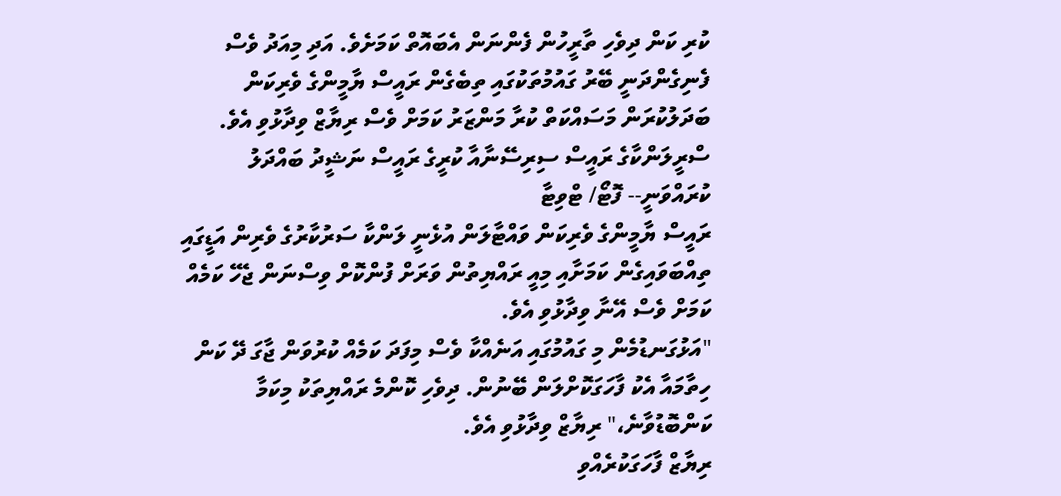ކުރި ކަން ދިވެހި ތާރީހުން ފެންނަން އެބައޮތް ކަމަށެވެ. އަދި މިއަދު ވެސް ފެނިގެންދަނީ ބޭރު ގައުމުތަކުގައި ތިބެގެން ރައީސް ޔާމީންގެ ވެރިކަން ބަދަލުކުރަން މަސައްކަތް ކުރާ މަންޒަރު ކަމަށް ވެސް ރިޔާޒް ވިދާޅުވި އެވެ.
ސްރީލަންކާގެ ރައީސް ސިރިސޭނާއާ ކުރީގެ ރައީސް ނަޝީދު ބައްދަލު ކުރައްވަނީ-- ފޮޓޯ/ ޓްވިޓާ
ރައީސް ޔާމީންގެ ވެރިކަން ވައްޓާލަން އުޅެނީ ލަންކާ ސަރުކާރުގެ ވެރިން އަޑީގައި ތިއްބަވައިގެން ކަމަށާއި މިއީ ރައްޔިތުން ވަރަށް ފުންކޮށް ވިސްނަން ޖެހޭ ކަމެއް ކަމަށް ވެސް އޭނާ ވިދާޅުވި އެވެ.
"އަޅުގަނޑުމެން މި ގައުމުގައި އަނެއްކާ ވެސް މިފަދަ ކަމެއް ކުރުވަން ޖާގަ ދޭ ކަން ހިތާމައާ އެކު ފާހަގަކޮށްލަން ބޭނުން. ދިވެހި ކޮންމެ ރައްޔިތަކު މިކަމާ ކަންބޮޑުވާނެ،" ރިޔާޒް ވިދާޅުވި އެވެ.
ރިޔާޒް ފާހަގަކުރެއްވި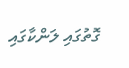ގޮތުގައި ލަންކާގައި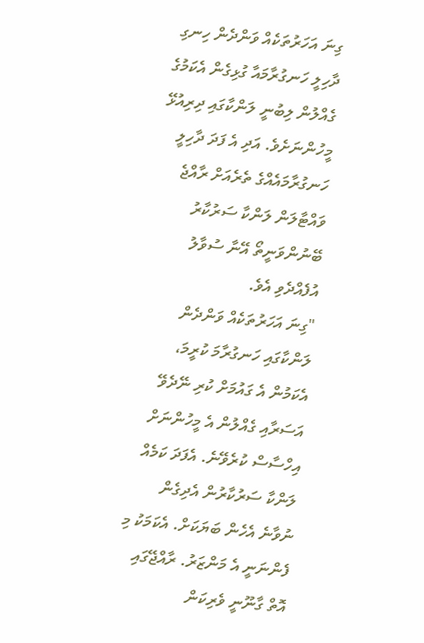ގިނަ އަހަރުތަކެއް ވަންދެން ހިނގި ދާހިލީ ހަނގުރާމައާ ގުޅިގެން އެކަމުގެ ގެއްލުން ލިބުނީ ލަންކާގައި ދިރިއުޅޭ މީހުންނަށެވެ. އަދި އެ ފަދަ ދާހިލީ ހަނގުރާމައެއްގެ ތެރެއަށް ރާއްޖެ ވައްޓާލަން ލަންކާ ސަރުކާރު ބޭނުންވަނީތޯ އޭނާ ސުވާލު އުފެއްދެވި އެވެ.
"ގިނަ އަހަރުތަކެއް ވަންދެން ލަންކާގައި ހަނގުރާމަ ކުރީމަ، އެކަމުން އެ ގައުމަށް ކުރި ނޭދެވޭ އަސަރާއި ގެއްލުން އެ މީހުންނަށް އިހްސާސް ކުރެވޭނެ. އެފަދަ ކަމެއް ލަންކާ ސަރުކާރުން އެދިގެން ނުވާނެ އެހެން ބަޔަކަށް. އެކަމަކު މި ފެންނަނީ އެ މަންޒަރު. ރާއްޖޭގައި އޮތް ގާނޫނީ ވެރިކަން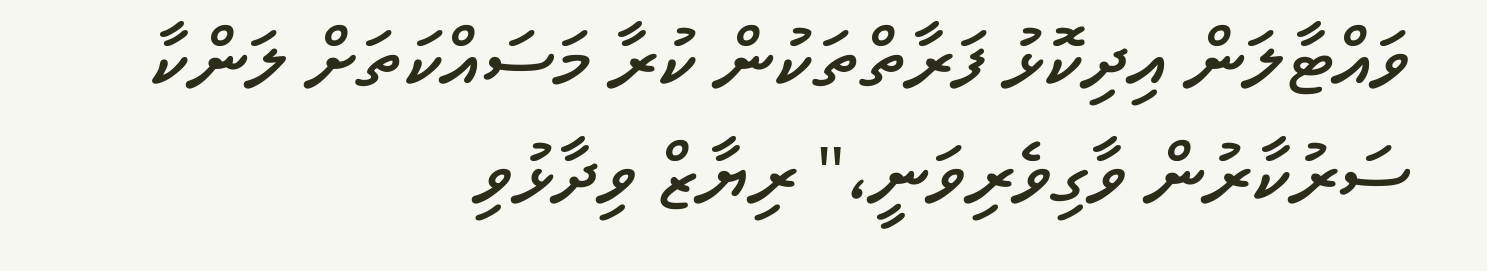ވައްޓާލަން އިދިކޮޅު ފަރާތްތަކުން ކުރާ މަސައްކަތަށް ލަންކާ ސަރުކާރުން ވާގިވެރިވަނީ،" ރިޔާޒް ވިދާޅުވި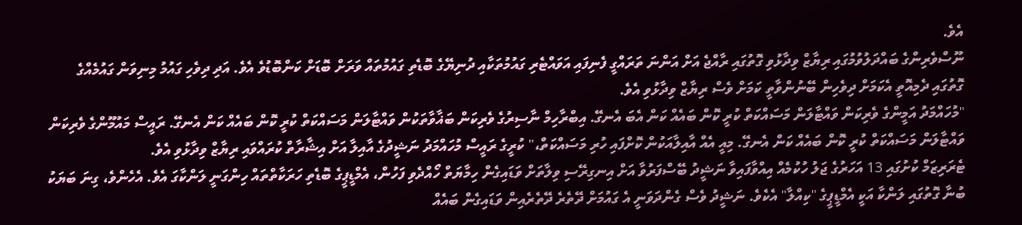އެވެ.
ނޫސްވެރިންގެ ބައްދަލުވުމުގައި ރިޔާޒް ވިދާޅުވި ގޮތުގައި ރާއްޖެ އަށް އަންނަ ތަރައްގީ ފެނިފައި އަވައްޓެރި ގައުމުތަކާއި ދުނިޔޭގެ ބޮޑެތި ގައުމުތައް ވަރަށް ބޮޑަށް ކަންބޮޑުވެ އެވެ. އަދި ދިވެހި ގައުމު މިނިވަން ގައުމެއްގެ ގޮތުގައި ދެމިއޮތީ އެކަމަށް ދިވެހިން ބޭނުންވާތީ ކަމަށް ވެސް ރިޔާޒް ވިދާޅުވި އެވެ.
"މުހައްމަދު އަމީންގެ ވެރިކަން ވައްޓާލަން މަސައްކަތް ކުރީ ކޮން ބައެއް ކަން އެބަ އެނގޭ. އިބްރާހިމް ނާސިރުގެ ވެރިކަން ބަޣާވާތަކުން ވައްޓާލަން މަސައްކަތް ކުރީ ކޮން ބައެއް ކަން އެނގޭ. ރައީސް މައުމޫންގެ ވެރިކަން ވައްޓާލަން މަސައްކަތް ކުރީ ކޮން ބައެއް ކަން އެނގޭ. މިއީ އެއް އާއިލާއަކުން ކޮށްފައި ހުރި މަސައްކަތް،" ކުރީގެ ރައީސް މުހައްމަދު ނަޝީދުގެ އާއިލާ އަށް އިޝާރާތް ކުރައްވައި ރިޔާޒް ވިދާޅުވި އެވެ.
ޓެރަރިޒަމް ކުށުގައި 13 އަހަރުގެ ޖަލު ހުކުމެއް އިއްވާފައިވާ ނަޝީދު ބޭސްފަރުވާ އަށް އިނގިރޭސި ވިލާތަށް ވަޑައިގެން ހިމާޔަތް ހޯއްދެވި ފަހުން، އެމްޑީޕީގެ ބޮޑެތި ހަރަކާތްތައް ހިންގަނީ ލަންކާގަ އެވެ. އެހެންވެ، ގިނަ ބަޔަކު ބުނާ ގޮތުގައި ލަންކާ އަކީ އެމްޑީޕީގެ "ކިއްލާ" އެކެވެ. ނަޝީދު ވެސް ގެންދަވަނީ އެ ގައުމަށް ދޭތެރެ ދޭތެރެއިން ވަޑައިގެން ބައެއް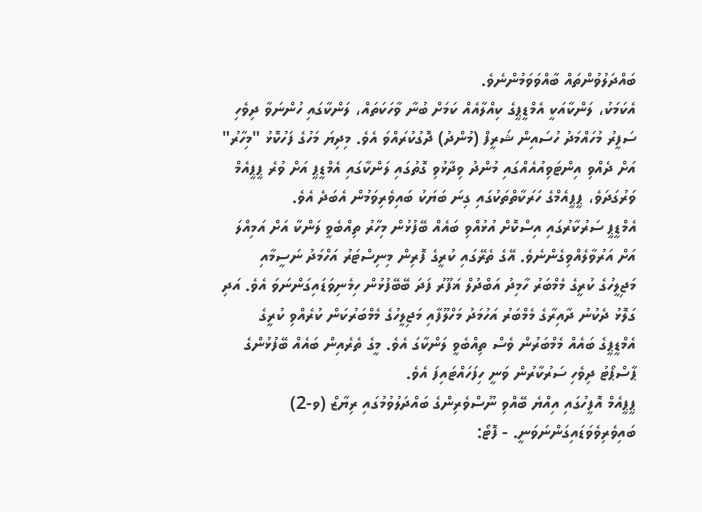ބައްދަލުވުންތައް ބާއްވަވަމުންނެވެ.
އެކަމަކު، ލަންކާއަކީ އެމްޑީޕީގެ ކިއްލާއެއް ކަމަށް ބުނާ ވާހަކަތައް، ލަންކާގައި ހުންނަވާ ދިވެހި ސަފީރު މުހައްމަދު ހުސައިން ޝަރީފް (މުންދު) ދޮގުކުރައްވަ އެވެ. މިދިޔަ މަހުގެ ފަހުކޮޅު "މިހާރު" އަށް ދެއްވި އިންޓަވިއުއެއްގައި މުންދު ވިދާޅުވި ގޮތުގައި ލަންކާގައި އެމްޑީޕީ އަށް ވުރެ ޕީޕީއެމް ވަރުގަދަވެ، ޕީޕީއެމްގެ ހަރަކާތްތަކުގައި ގިނަ ބަޔަކު ބައިވެރިވަމުން އެބަދެ އެވެ.
އެމްޑީޕީ ސަރުކާރުގައި އިސްކޮށް އުޅުއްވި ބައެއް ބޭފުޅުން މިހާރު ތިއްބެވީ ލަންކާ އަށް އަމިއްލަ އަށް އަރުވާލެއްވިގެންނެވެ. އޭގެ ތެރޭގައި ކުރީގެ ފޮރިން މިނިސްޓަރު އަހްމަދު ނަސީމާއި މަޖިލީހުގެ ކުރީގެ މެމްބަރު ހާމިދު އަބްދުލް ޣަފޫރު ފަދަ ބޭބޭފުޅުން ހިމެނިވަޑައިގަންނަވަ އެވެ. އަދި ގަލޮޅު ދެކުނު ދާއިރާގެ މެމްބަރު އަހުމަދު މަހްލޫފާއި މަޖިލީހުގެ މެމްބަރުކަން ކުރެއްވި ކުރީގެ އެމްޑީޕީގެ ބައެއް މެމްބަރުން ވެސް ތިއްބެވީ ލަންކާގަ އެވެ. މީގެ ތެރެއިން ބައެއް ބޭފުޅުންގެ ޕާސްޕޯޓު ދިވެހި ސަރުކާރުން ވަނީ ހިފަހައްޓައިފަ އެވެ.
ޕީޕީއެމް އޮފީހުގައި އިއްޔެ ބޭއްވި ނޫސްވެރިންގެ ބައްދަލުވުމުގައި ރިޔާޒް (ވ-2) ބައިވެރިވެވަޑައިގަންނަވަނީ. - ފޮޓޯ: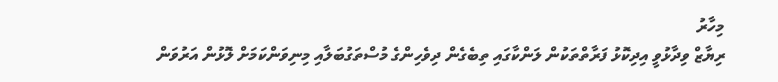މިހާރު
ރިޔާޒް ވިދާޅުވީ އިދިކޮޅު ފަރާތްތަކުން ލަންކާގައި ތިބެގެން ދިވެހިންގެ މުސްތަގުބަލާއި މިނިވަންކަމަށް ލޮޅުން އަރުވަން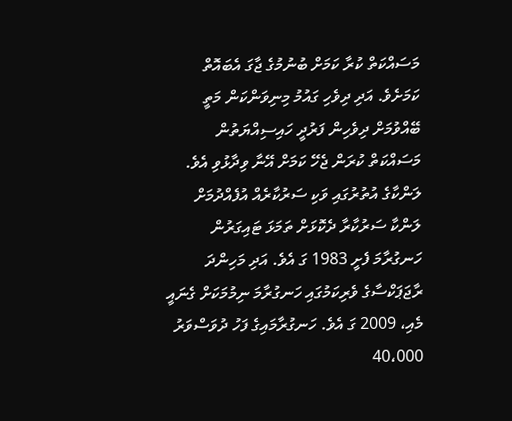މަސައްކަތް ކުރާ ކަމަށް ބުނުމުގެ ޖާގަ އެބައޮތް ކަމަށެވެ. އަދި ދިވެހި ގައުމު މިނިވަންކަން މަތީ ބޭއްވުމަށް ދިވެހިން ފަރުދީ ހައިސިއްޔަތުން މަސައްކަތް ކުރަން ޖެހޭ ކަމަށް އޭނާ ވިދާޅުވި އެވެ.
ލަންކާގެ އުތުރުގައި ވަކި ސަރުކާރެއް އުފެއްދުމަށް ލަންކާ ސަރުކާރާ ދެކޮޅަށް ތަމަޅަ ޓައިގަރުން ހަނގުރާމަ ފެށީ 1983 ގަ އެވެ. އަދި މަހިންދަ ރާޖަޕަކްސާގެ ވެރިކަމުގައި ހަނގުރާމަ ނިމުމަކަށް ގެނައީ މެއި، 2009 ގަ އެވެ. ހަނގުރާމައިގެ ފަހު ދުވަސްވަރު 40،000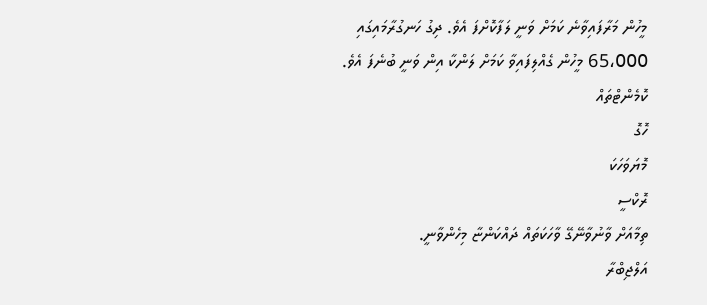މީހުން މަރާފައިވާނެ ކަމަށް ވަނީ ލަފާކޮށްފަ އެވެ. ދިގު ހަނގުރާމައިގައި 65،000 މީހުން ގެއްލިފައިވާ ކަމަށް ލަންކާ އިން ވަނީ ބުނެފަ އެވެ.
ކޮމެންޓްތައް
ހޮގޮ
މޮޔަވަހަކަ
ރޮކްސީ
ތިމާއަށް ވާނުވާނޭގޭ ވާހަކަތައް ދައްކަންޏާ މިހެންވާނީ.
އަލްޖިބްރާ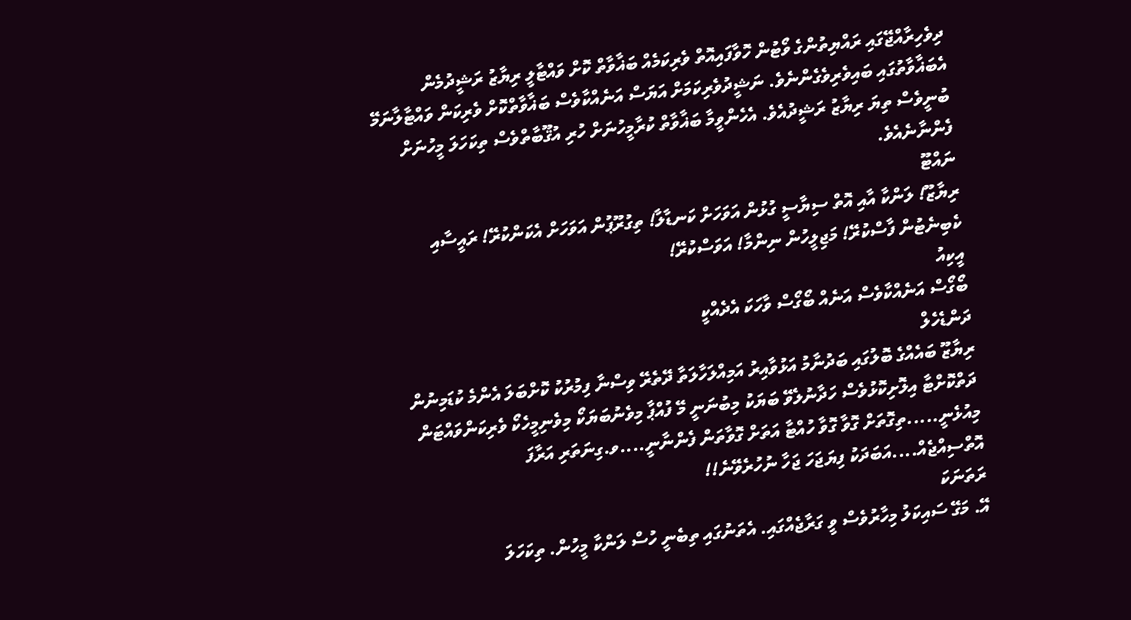ދިވެހިރާއްޖޭގައި ރައްޔިތުންގެ ވޯޓުން ހޮވާފައިއޮތް ވެރިކަމެއް ބަޣާވާތް ކޮށް ވައްޓާލީ ރިޔާޒު ރަޝީދުމެން އެބަޣާވާތުގައި ބައިވެރިވެގެންނެވެ. ނަޝީދުވެރިކަމަށް އަޔަސް އަނެއްކާވެސް ބަޣާވާތްކޮށް ވެރިކަން ވައްޓާލާނަމޭ ބުނީވެސް ތިޔަ ރިޔާޒު ރަޝީދުއެވެ. އެހެންވީމާ ބަޣާވާތް ކުރާމީހުނަށް ހުރި އުޤޫބާތްވެސް ތިކަހަލަ މީހުނަށް ފެންނާނެއެވެ.
ނައްޓޫ
ރިޔާޒޫ! ލަންކާ އާއި އޮތް ސިޔާސީ ގުޅުން އަވަހަށް ކަނޑާލާ! ތިގުރޫޕުން އަވަހަށް އެކަންކުރޭ! ރައީސާއި ކެބިނެޓުން ފާސްކުރޭ! މަޖިލީހުން ނިންމާ! އަވަސްކުރޭ!
އީކިއު
ބޯގޯސް އަނެއްކާވެސް އަނެއް ބޯގޯސް ވާހަކަ އެދެއްކީ
ދަންޑެހެލް
ރިޔާޒޫ ބައެއްގެ ބޮލުގައި ބަދުނާމު އަޅުވާއިރު އަމިއްލަހާލަތާ ދޭތެރޭ ވިސްނާ ފިމުރުކު ކޮށްބަލަ އެންމެ ކުޑަމިނުން ދަތްކޮށްޓާ އިލޮށިކޮޅުވެސް ހަދާނުލެވޭ ބަޔަކު މިބުނަނީ މޭ ފުއްޕާ މިވެނުބަޔަކޯ މިވެނިމީހެކޯ ވެރިކަންވައްޓަން މިއުޅެނީ.....ތިގޮތަށް ގޮވާ ގޮވާ ހުއްޓާ އަތަށް ގޮވާތަން ފެންނާނީ....ވ.ގިނަތަރި އަރާފަ އޮތްސިއްޖެއް....އަބަދަކު ފިޔަޖަހަ ޖަހާ ނުހުރެވޭނެ!!
ރަތަނަކަ
އޭ. މަގޭ ސައިކަލު މިހާރުވެސް ވީ ގަރާޖެއްގައި. އެތަނުގައި ތިބެނީ ހުސް ލަންކާ މީހުން. ތިކަހަލަ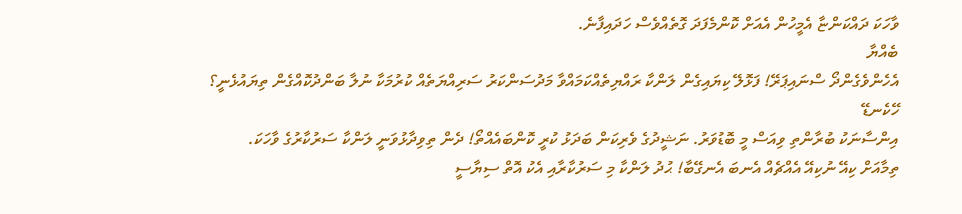ވާހަކަ ދައްކަންޏާ އެމީހުން އެއަށް ކޮންމެފަދަ ގޮތެއްވެސް ހަދައިފާނެ.
ބެއްޔާ
އެހެންވެގެންދޯ ސްނައިޕަރޭ! ފަޅޮލޭ ކިޔައިގެން ލަންކާ ރައްޔިތެއްކަމައްވާ މަދުސަންކަރު ސަރިއްޔަތެއް ކުރުމަކާ ނުލާ ބަންދުކޮއްގެން ތިޔައުޅެނީ؟
ހޭކެނޑޭ
އިންސާނަކު ބުރާންތި ވިއަސް މީ ބޮޑުވަރު. ނަޝީދުގެ ވެރިކަން ބަދަޅު ކުރީ ކޮންބައެއްތޯ! ދެން ތިވިދާޅުވަނީ ލަންކާ ސަރުކާރުގެ ވާހަކަ. ތިމާއަށް ކިއޭ ނުކިއޭ އެއްޗެއް އެނބަ އެނގޭބާ! ޙުދު ލަންކާ މި ސަރުކާރާއި އެކު އޮތް ސިޔާސީ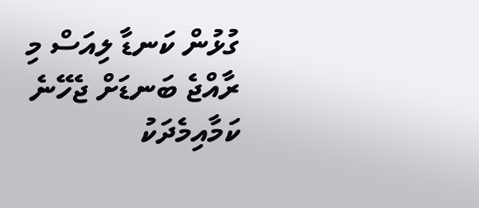ގުޅުން ކަނޑާ ލިއަސް މި ރާއްޖެ ބަނޑަށް ޖެހޭނެ ކަމާއިމެދަކު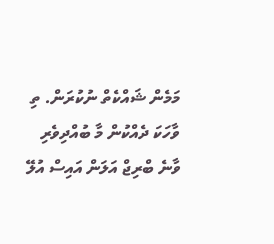މަމެން ޝައްކެތް ނުކުރަން. ތި ވާހަކަ ދެއްކުން މާ ބުއްދިވެރި ވާނެ ބްރިޖް އަލަން އައިސް އުލޭ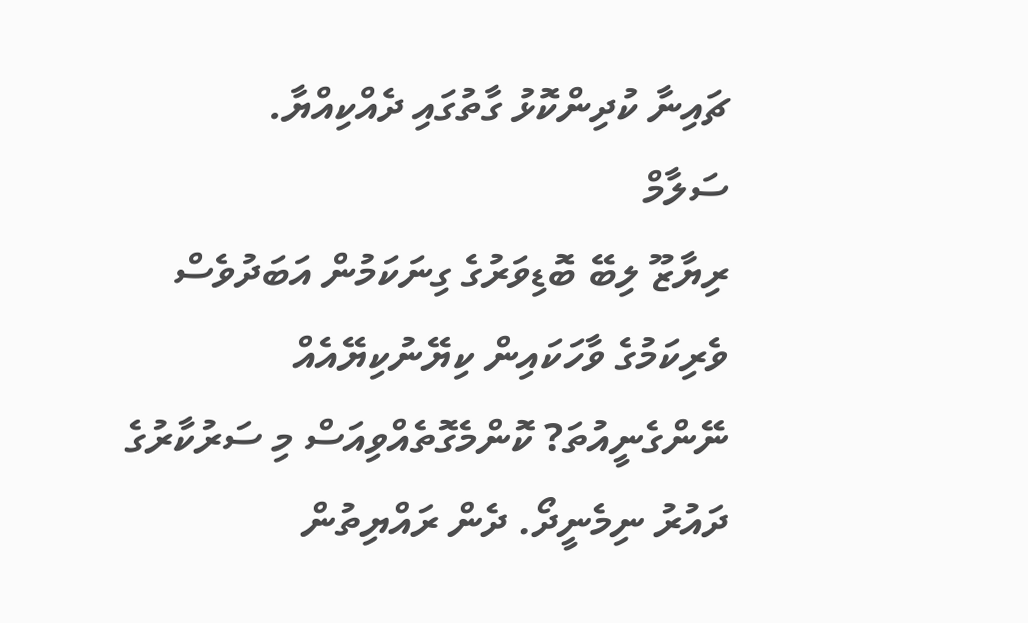ޗައިނާ ކުދިންކޮޅު ގާތުގައި ދެއްކިއްޔާ.
ސަލާމް
ރިޔާޒޫ ލިބޭ ބޮޑިވަރުގެ ގިނަކަމުން އަބަދުވެސް ވެރިކަމުގެ ވާހަކައިން ކިޔޭނުކިޔޭއެއް ނޭންގެނީއުތަ? ކޮންމެގޮތެއްވިއަސް މި ސަރުކާރުގެ ދައުރު ނިމެނީދޯ. ދެން ރައްޔިތުން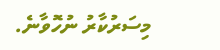މިސަރުކާރު ނުހޮވާނެ.